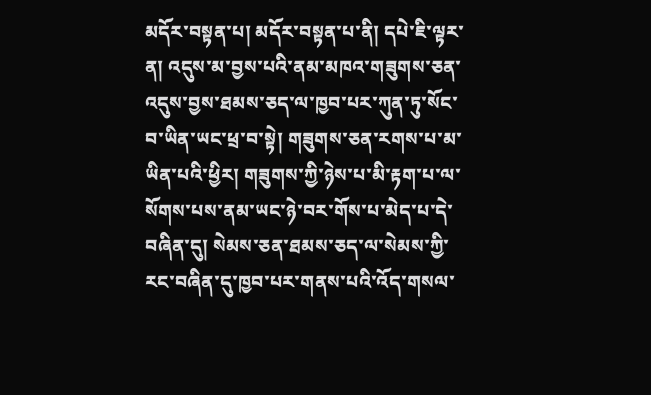མདོར་བསྟན་པ། མདོར་བསྟན་པ་ནི། དཔེ་ཇི་ལྟར་ན། འདུས་མ་བྱས་པའི་ནམ་མཁའ་གཟུགས་ཅན་འདུས་བྱས་ཐམས་ཅད་ལ་ཁྱབ་པར་ཀུན་ཏུ་སོང་བ་ཡིན་ཡང་ཕྲ་བ་སྟེ། གཟུགས་ཅན་རགས་པ་མ་ཡིན་པའི་ཕྱིར། གཟུགས་ཀྱི་ཉེས་པ་མི་རྟག་པ་ལ་སོགས་པས་ནམ་ཡང་ཉེ་བར་གོས་པ་མེད་པ་དེ་བཞིན་དུ། སེམས་ཅན་ཐམས་ཅད་ལ་སེམས་ཀྱི་རང་བཞིན་དུ་ཁྱབ་པར་གནས་པའི་འོད་གསལ་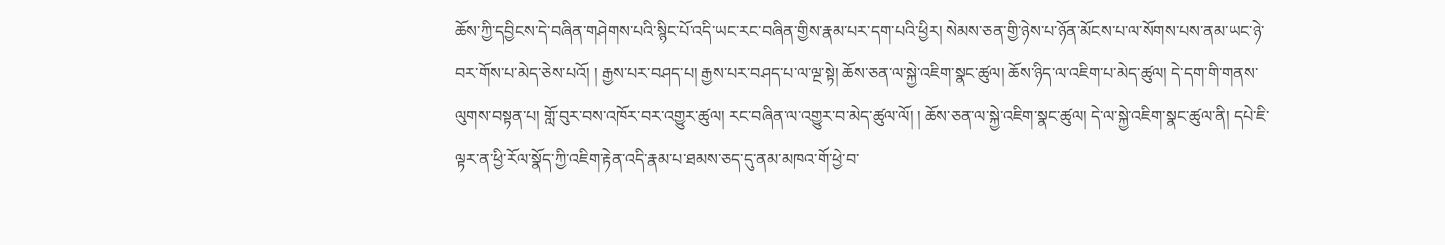ཆོས་ཀྱི་དབྱིངས་དེ་བཞིན་གཤེགས་པའི་སྙིང་པོ་འདི་ཡང་རང་བཞིན་གྱིས་རྣམ་པར་དག་པའི་ཕྱིར། སེམས་ཅན་གྱི་ཉེས་པ་ཉོན་མོངས་པ་ལ་སོགས་པས་ནམ་ཡང་ཉེ་བར་གོས་པ་མེད་ཅེས་པའོ། ། རྒྱས་པར་བཤད་པ། རྒྱས་པར་བཤད་པ་ལ་ལྔ་སྟེ། ཆོས་ཅན་ལ་སྐྱེ་འཇིག་སྣང་ཚུལ། ཆོས་ཉིད་ལ་འཇིག་པ་མེད་ཚུལ། དེ་དག་གི་གནས་ལུགས་བསྟན་པ། གློ་བུར་བས་འཁོར་བར་འགྱུར་ཚུལ། རང་བཞིན་ལ་འགྱུར་བ་མེད་ཚུལ་ལོ། ། ཆོས་ཅན་ལ་སྐྱེ་འཇིག་སྣང་ཚུལ། དེ་ལ་སྐྱེ་འཇིག་སྣང་ཚུལ་ནི། དཔེ་ཇི་ལྟར་ན་ཕྱི་རོལ་སྣོད་ཀྱི་འཇིག་རྟེན་འདི་རྣམ་པ་ཐམས་ཅད་དུ་ནམ་མཁའ་གོ་ཕྱེ་བ་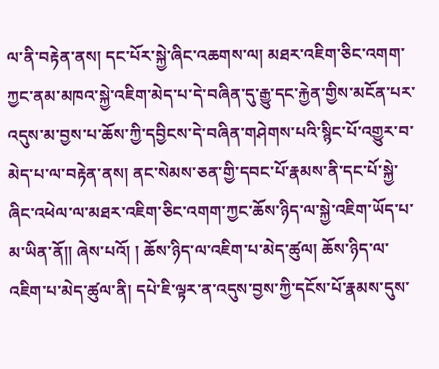ལ་ནི་བརྟེན་ནས། དང་པོར་སྐྱེ་ཞིང་འཆགས་ལ། མཐར་འཇིག་ཅིང་འགག་ཀྱང་ནམ་མཁའ་སྐྱེ་འཇིག་མེད་པ་དེ་བཞིན་དུ་རྒྱུ་དང་རྐྱེན་གྱིས་མངོན་པར་འདུས་མ་བྱས་པ་ཆོས་ཀྱི་དབྱིངས་དེ་བཞིན་གཤེགས་པའི་སྙིང་པོ་འགྱུར་བ་མེད་པ་ལ་བརྟེན་ནས། ནང་སེམས་ཅན་གྱི་དབང་པོ་རྣམས་ནི་དང་པོ་སྐྱེ་ཞིང་འཕེལ་ལ་མཐར་འཇིག་ཅིང་འགག་ཀྱང་ཆོས་ཉིད་ལ་སྐྱེ་འཇིག་ཡོད་པ་མ་ཡིན་ནོ།། ཞེས་པའོ། ། ཆོས་ཉིད་ལ་འཇིག་པ་མེད་ཚུལ། ཆོས་ཉིད་ལ་འཇིག་པ་མེད་ཚུལ་ནི། དཔེ་ཇི་ལྟར་ན་འདུས་བྱས་ཀྱི་དངོས་པོ་རྣམས་དུས་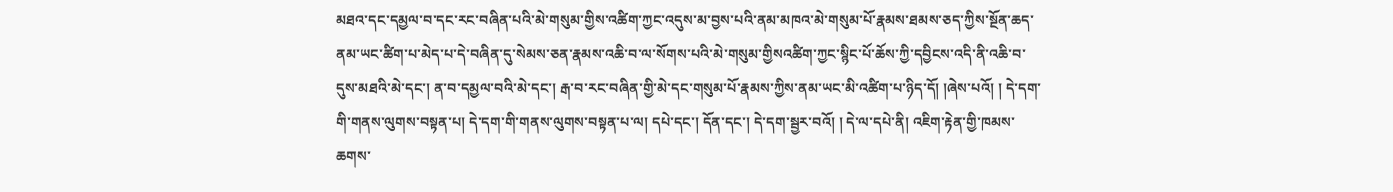མཐའ་དང་དམྱལ་བ་དང་རང་བཞིན་པའི་མེ་གསུམ་གྱིས་འཚིག་ཀྱང་འདུས་མ་བྱས་པའི་ནམ་མཁའ་མེ་གསུམ་པོ་རྣམས་ཐམས་ཅད་ཀྱིས་སྔོན་ཆད་ནམ་ཡང་ཚིག་པ་མེད་པ་དེ་བཞིན་དུ་སེམས་ཅན་རྣམས་འཆི་བ་ལ་སོགས་པའི་མེ་གསུམ་གྱིསའཚིག་ཀྱང་སྙིང་པོ་ཆོས་ཀྱི་དབྱིངས་འདི་ནི་འཆི་བ་དུས་མཐའི་མེ་དང་། ན་བ་དམྱལ་བའི་མེ་དང་། རྒ་བ་རང་བཞིན་གྱི་མེ་དང་གསུམ་པོ་རྣམས་ཀྱིས་ནམ་ཡང་མི་འཚིག་པ་ཉིད་དོ། །ཞེས་པའོ། ། དེ་དག་གི་གནས་ལུགས་བསྟན་པ། དེ་དག་གི་གནས་ལུགས་བསྟན་པ་ལ། དཔེ་དང་། དོན་དང་། དེ་དག་སྦྱར་བའོ། ། དེ་ལ་དཔེ་ནི། འཇིག་རྟེན་གྱི་ཁམས་ཆགས་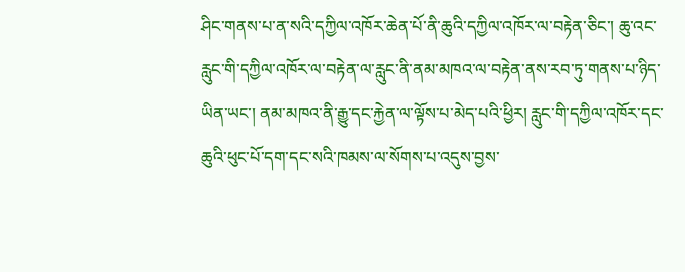ཤིང་གནས་པ་ན་སའི་དཀྱིལ་འཁོར་ཆེན་པོ་ནི་ཆུའི་དཀྱིལ་འཁོར་ལ་བརྟེན་ཅིང་། ཆུ་འང་རླུང་གི་དཀྱིལ་འཁོར་ལ་བརྟེན་ལ་རླུང་ནི་ནམ་མཁའ་ལ་བརྟེན་ནས་རབ་ཏུ་གནས་པ་ཉིད་ཡིན་ཡང་། ནམ་མཁའ་ནི་རྒྱུ་དང་རྐྱེན་ལ་ལྟོས་པ་མེད་པའི་ཕྱིར། རླུང་གི་དཀྱིལ་འཁོར་དང་ཆུའི་ཕུང་པོ་དག་དང་སའི་ཁམས་ལ་སོགས་པ་འདུས་བྱས་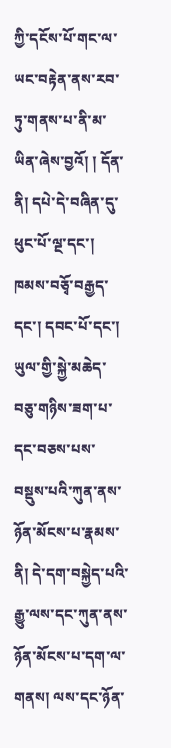ཀྱི་དངོས་པོ་གང་ལ་ཡང་བརྟེན་ནས་རབ་ཏུ་གནས་པ་ནི་མ་ཡིན་ཞེས་བྱའོ། ། དོན་ནི། དཔེ་དེ་བཞིན་དུ་ཕུང་པོ་ལྔ་དང་། ཁམས་བཅྭོ་བརྒྱད་དང་། དབང་པོ་དང་། ཡུལ་གྱི་སྐྱེ་མཆེད་བཅུ་གཉིས་ཟག་པ་དང་བཅས་པས་བསྡུས་པའི་ཀུན་ནས་ཉོན་མོངས་པ་རྣམས་ནི། དེ་དག་བསྐྱེད་པའི་རྒྱུ་ལས་དང་ཀུན་ནས་ཉོན་མོངས་པ་དག་ལ་གནས། ལས་དང་ཉོན་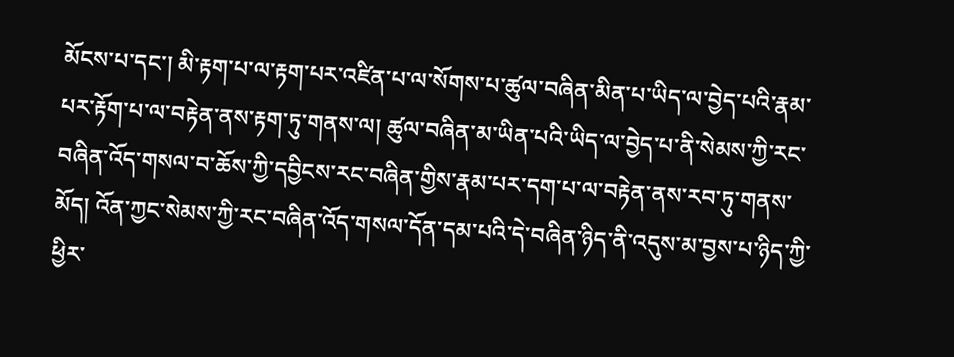མོངས་པ་དང་། མི་རྟག་པ་ལ་རྟག་པར་འཛིན་པ་ལ་སོགས་པ་ཚུལ་བཞིན་མིན་པ་ཡིད་ལ་བྱེད་པའི་རྣམ་པར་རྟོག་པ་ལ་བརྟེན་ནས་རྟག་ཏུ་གནས་ལ། ཚུལ་བཞིན་མ་ཡིན་པའི་ཡིད་ལ་བྱེད་པ་ནི་སེམས་ཀྱི་རང་བཞིན་འོད་གསལ་བ་ཆོས་ཀྱི་དབྱིངས་རང་བཞིན་གྱིས་རྣམ་པར་དག་པ་ལ་བརྟེན་ནས་རབ་ཏུ་གནས་མོད། འོན་ཀྱང་སེམས་ཀྱི་རང་བཞིན་འོད་གསལ་དོན་དམ་པའི་དེ་བཞིན་ཉིད་ནི་འདུས་མ་བྱས་པ་ཉིད་ཀྱི་ཕྱིར་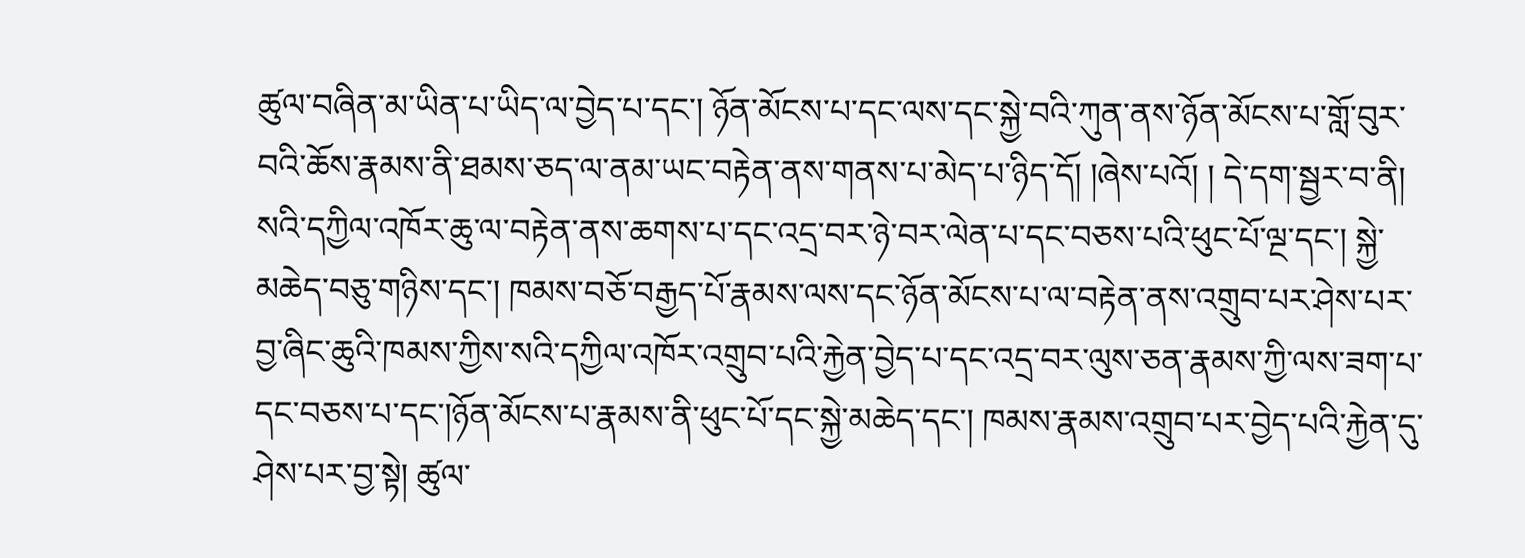ཚུལ་བཞིན་མ་ཡིན་པ་ཡིད་ལ་བྱེད་པ་དང་། ཉོན་མོངས་པ་དང་ལས་དང་སྐྱེ་བའི་ཀུན་ནས་ཉོན་མོངས་པ་གློ་བུར་བའི་ཆོས་རྣམས་ནི་ཐམས་ཅད་ལ་ནམ་ཡང་བརྟེན་ནས་གནས་པ་མེད་པ་ཉིད་དོ། །ཞེས་པའོ། ། དེ་དག་སྦྱར་བ་ནི། སའི་དཀྱིལ་འཁོར་ཆུ་ལ་བརྟེན་ནས་ཆགས་པ་དང་འདྲ་བར་ཉེ་བར་ལེན་པ་དང་བཅས་པའི་ཕུང་པོ་ལྔ་དང་། སྐྱེ་མཆེད་བཅུ་གཉིས་དང་། ཁམས་བཅོ་བརྒྱད་པོ་རྣམས་ལས་དང་ཉོན་མོངས་པ་ལ་བརྟེན་ནས་འགྲུབ་པར་ཤེས་པར་བྱ་ཞིང་ཆུའི་ཁམས་ཀྱིས་སའི་དཀྱིལ་འཁོར་འགྲུབ་པའི་རྐྱེན་བྱེད་པ་དང་འདྲ་བར་ལུས་ཅན་རྣམས་ཀྱི་ལས་ཟག་པ་དང་བཅས་པ་དང་།ཉོན་མོངས་པ་རྣམས་ནི་ཕུང་པོ་དང་སྐྱེ་མཆེད་དང་། ཁམས་རྣམས་འགྲུབ་པར་བྱེད་པའི་རྐྱེན་དུ་ཤེས་པར་བྱ་སྟེ། ཚུལ་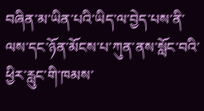བཞིན་མ་ཡིན་པའི་ཡིད་ལ་བྱེད་པས་ནི་ལས་དང་ཉོན་མོངས་པ་ཀུན་ནས་སློང་བའི་ཕྱིར་རླུང་གི་ཁམས་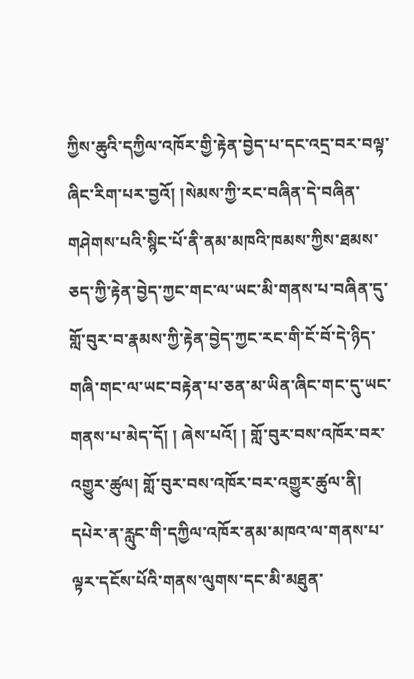ཀྱིས་ཆུའི་དཀྱིལ་འཁོར་གྱི་རྟེན་བྱེད་པ་དང་འདྲ་བར་བལྟ་ཞིང་རིག་པར་བྱའོ། །སེམས་ཀྱི་རང་བཞིན་དེ་བཞིན་གཤེགས་པའི་སྙིང་པོ་ནི་ནམ་མཁའི་ཁམས་ཀྱིས་ཐམས་ཅད་ཀྱི་རྟེན་བྱེད་ཀྱང་གང་ལ་ཡང་མི་གནས་པ་བཞིན་དུ་གློ་བུར་བ་རྣམས་ཀྱི་རྟེན་བྱེད་ཀྱང་རང་གི་ངོ་བོ་དེ་ཉིད་གཞི་གང་ལ་ཡང་བརྟེན་པ་ཅན་མ་ཡིན་ཞིང་གང་དུ་ཡང་གནས་པ་མེད་དོ། ། ཞེས་པའོ། ། གློ་བུར་བས་འཁོར་བར་འགྱུར་ཚུལ། གློ་བུར་བས་འཁོར་བར་འགྱུར་ཚུལ་ནི། དཔེར་ན་རླུང་གི་དཀྱིལ་འཁོར་ནམ་མཁའ་ལ་གནས་པ་ལྟར་དངོས་པོའི་གནས་ལུགས་དང་མི་མཐུན་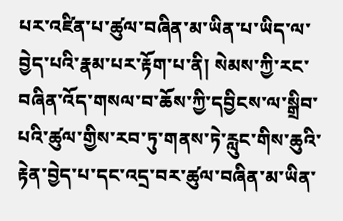པར་འཛིན་པ་ཚུལ་བཞིན་མ་ཡིན་པ་ཡིད་ལ་བྱེད་པའི་རྣམ་པར་རྟོག་པ་ནི། སེམས་ཀྱི་རང་བཞིན་འོད་གསལ་བ་ཆོས་ཀྱི་དབྱིངས་ལ་སྒྲིབ་པའི་ཚུལ་གྱིས་རབ་ཏུ་གནས་ཏེ་རླུང་གིས་ཆུའི་རྟེན་བྱེད་པ་དང་འདྲ་བར་ཚུལ་བཞིན་མ་ཡིན་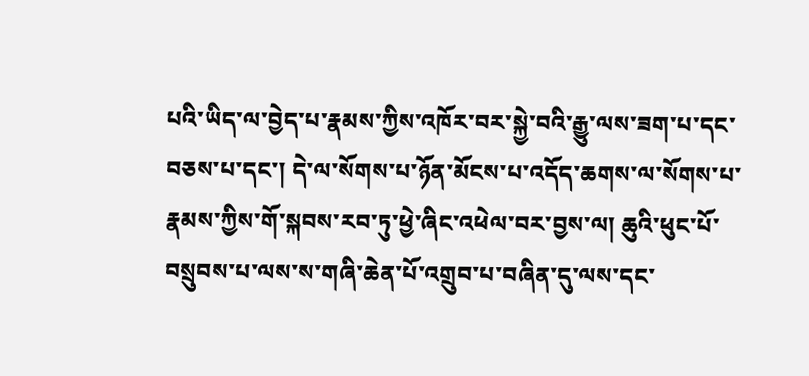པའི་ཡིད་ལ་བྱེད་པ་རྣམས་ཀྱིས་འཁོར་བར་སྐྱེ་བའི་རྒྱུ་ལས་ཟག་པ་དང་བཅས་པ་དང་། དེ་ལ་སོགས་པ་ཉོན་མོངས་པ་འདོད་ཆགས་ལ་སོགས་པ་རྣམས་ཀྱིས་གོ་སྐབས་རབ་ཏུ་ཕྱེ་ཞིང་འཕེལ་བར་བྱས་ལ། ཆུའི་ཕུང་པོ་བསྲུབས་པ་ལས་ས་གཞི་ཆེན་པོ་འགྲུབ་པ་བཞིན་དུ་ལས་དང་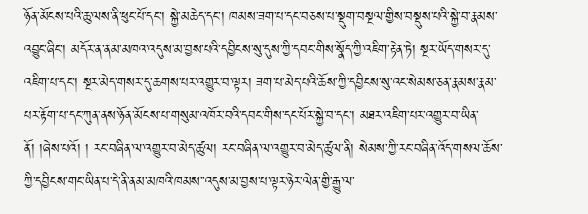ཉོན་མོངས་པའི་ཆུ་ལས་ནི་ཕུང་པོ་དང་། སྐྱེ་མཆེད་དང་། ཁམས་ཟག་པ་དང་བཅས་པ་སྡུག་བསྔལ་གྱིས་བསྡུས་པའི་སྐྱེ་བ་རྣམས་འབྱུང་ཞིང་། མདོར་ན་ནམ་མཁའ་འདུས་མ་བྱས་པའི་དབྱིངས་སུ་དུས་ཀྱི་དབང་གིས་སྣོད་ཀྱི་འཇིག་རྟེན་ཏེ། སྔར་ཡོད་གསར་དུ་འཇིག་པ་དང་། སྔར་མེད་གསར་དུ་ཆགས་པར་འགྱུར་བ་ལྟར། ཟག་པ་མེད་པའི་ཆོས་ཀྱི་དབྱིངས་སུ་འང་སེམས་ཅན་རྣམས་རྣམ་པར་རྟོག་པ་དང་ཀུན་ནས་ཉོན་མོངས་པ་གསུམ་འཁོར་བའི་དབང་གིས་དང་པོར་སྐྱེ་བ་དང་། མཐར་འཇིག་པར་འགྱུར་བ་ཡིན་ནོ། །ཞེས་པའོ། ། རང་བཞིན་ལ་འགྱུར་བ་མེད་ཚུལ། རང་བཞིན་ལ་འགྱུར་བ་མེད་ཚུལ་ནི། སེམས་ཀྱི་རང་བཞིན་འོད་གསལ་ཆོས་ཀྱི་དབྱིངས་གང་ཡིན་པ་དེ་ནི་ནམ་མཁའི་ཁམས་་འདུས་མ་བྱས་པ་ལྟར་ཉེར་ལེན་གྱི་རྒྱུ་ལ་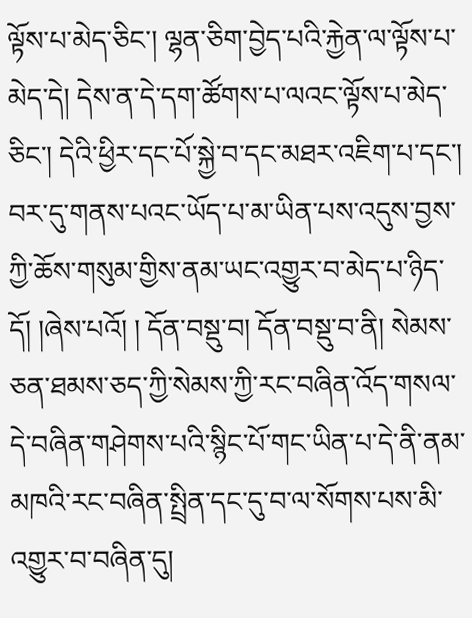ལྟོས་པ་མེད་ཅིང་། ལྷན་ཅིག་བྱེད་པའི་རྐྱེན་ལ་ལྟོས་པ་མེད་དེ། དེས་ན་དེ་དག་ཚོགས་པ་ལའང་ལྟོས་པ་མེད་ཅིང་། དེའི་ཕྱིར་དང་པོ་སྐྱེ་བ་དང་མཐར་འཇིག་པ་དང་། བར་དུ་གནས་པའང་ཡོད་པ་མ་ཡིན་པས་འདུས་བྱས་ཀྱི་ཆོས་གསུམ་གྱིས་ནམ་ཡང་འགྱུར་བ་མེད་པ་ཉིད་དོ། །ཞེས་པའོ། ། དོན་བསྡུ་བ། དོན་བསྡུ་བ་ནི། སེམས་ཅན་ཐམས་ཅད་ཀྱི་སེམས་ཀྱི་རང་བཞིན་འོད་གསལ་དེ་བཞིན་གཤེགས་པའི་སྙིང་པོ་གང་ཡིན་པ་དེ་ནི་ནམ་མཁའི་རང་བཞིན་སྤྲིན་དང་དུ་བ་ལ་སོགས་པས་མི་འགྱུར་བ་བཞིན་དུ།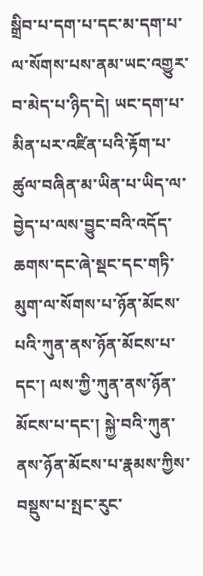སྒྲིབ་པ་དག་པ་དང་མ་དག་པ་ལ་སོགས་པས་ནམ་ཡང་འགྱུར་བ་མེད་པ་ཉིད་དེ། ཡང་དག་པ་མིན་པར་འཛིན་པའི་རྟོག་པ་ཚུལ་བཞིན་མ་ཡིན་པ་ཡིད་ལ་བྱེད་པ་ལས་བྱུང་བའི་འདོད་ཆགས་དང་ཞེ་སྡང་དང་གཏི་མུག་ལ་སོགས་པ་ཉོན་མོངས་པའི་ཀུན་ནས་ཉོན་མོངས་པ་དང་། ལས་ཀྱི་ཀུན་ནས་ཉོན་མོངས་པ་དང་། སྐྱེ་བའི་ཀུན་ནས་ཉོན་མོངས་པ་རྣམས་ཀྱིས་བསྡུས་པ་སྤང་རུང་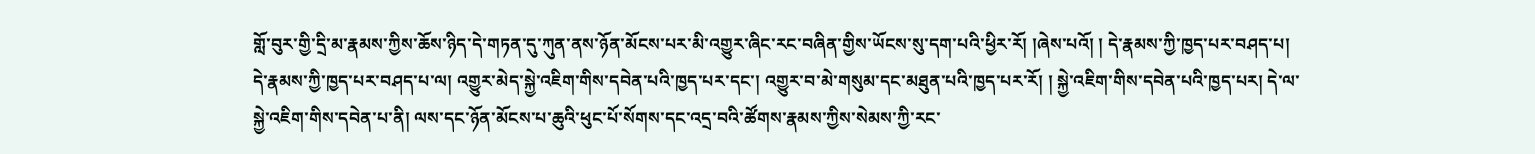གློ་བུར་གྱི་དྲི་མ་རྣམས་ཀྱིས་ཆོས་ཉིད་དེ་གཏན་དུ་ཀུན་ནས་ཉོན་མོངས་པར་མི་འགྱུར་ཞིང་རང་བཞིན་གྱིས་ཡོངས་སུ་དག་པའི་ཕྱིར་རོ། །ཞེས་པའོ། ། དེ་རྣམས་ཀྱི་ཁྱད་པར་བཤད་པ། དེ་རྣམས་ཀྱི་ཁྱད་པར་བཤད་པ་ལ། འགྱུར་མེད་སྐྱེ་འཇིག་གིས་དབེན་པའི་ཁྱད་པར་དང་། འགྱུར་བ་མེ་གསུམ་དང་མཐུན་པའི་ཁྱད་པར་རོ། ། སྐྱེ་འཇིག་གིས་དབེན་པའི་ཁྱད་པར། དེ་ལ་སྐྱེ་འཇིག་གིས་དབེན་པ་ནི། ལས་དང་ཉོན་མོངས་པ་ཆུའི་ཕུང་པོ་སོགས་དང་འདྲ་བའི་ཚོགས་རྣམས་ཀྱིས་སེམས་ཀྱི་རང་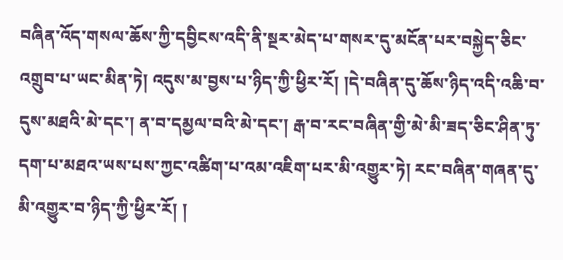བཞིན་འོད་གསལ་ཆོས་ཀྱི་དབྱིངས་འདི་ནི་སྔར་མེད་པ་གསར་དུ་མངོན་པར་བསྐྱེད་ཅིང་འགྲུབ་པ་ཡང་མིན་ཏེ། འདུས་མ་བྱས་པ་ཉིད་ཀྱི་ཕྱིར་རོ། །དེ་བཞིན་དུ་ཆོས་ཉིད་འདི་འཆི་བ་དུས་མཐའི་མེ་དང་། ན་བ་དམྱལ་བའི་མེ་དང་། རྒ་བ་རང་བཞིན་གྱི་མེ་མི་ཟད་ཅིང་ཤིན་ཏུ་དག་པ་མཐའ་ཡས་པས་ཀྱང་འཚིག་པ་འམ་འཇིག་པར་མི་འགྱུར་ཏེ། རང་བཞིན་གཞན་དུ་མི་འགྱུར་བ་ཉིད་ཀྱི་ཕྱིར་རོ། །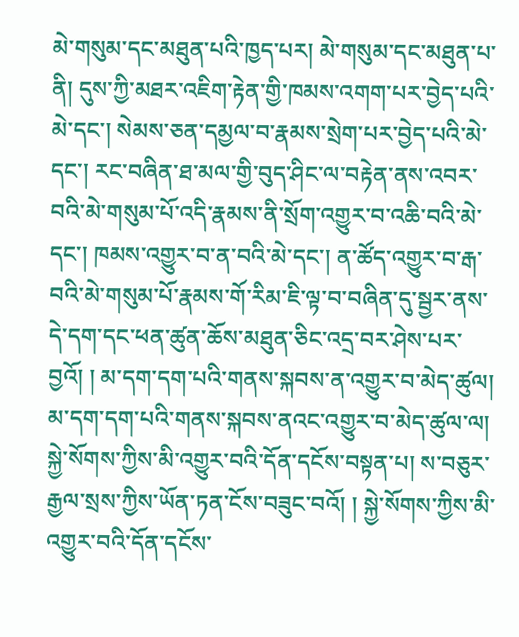མེ་གསུམ་དང་མཐུན་པའི་ཁྱད་པར། མེ་གསུམ་དང་མཐུན་པ་ནི། དུས་ཀྱི་མཐར་འཇིག་རྟེན་གྱི་ཁམས་འགག་པར་བྱེད་པའི་མེ་དང་། སེམས་ཅན་དམྱལ་བ་རྣམས་སྲེག་པར་བྱེད་པའི་མེ་དང་། རང་བཞིན་ཐ་མལ་གྱི་བུད་ཤིང་ལ་བརྟེན་ནས་འབར་བའི་མེ་གསུམ་པོ་འདི་རྣམས་ནི་སྲོག་འགྱུར་བ་འཆི་བའི་མེ་དང་། ཁམས་འགྱུར་བ་ན་བའི་མེ་དང་། ན་ཚོད་འགྱུར་བ་རྒ་བའི་མེ་གསུམ་པོ་རྣམས་གོ་རིམ་ཇི་ལྟ་བ་བཞིན་དུ་སྦྱར་ནས་དེ་དག་དང་ཕན་ཚུན་ཆོས་མཐུན་ཅིང་འདྲ་བར་ཤེས་པར་བྱའོ། ། མ་དག་དག་པའི་གནས་སྐབས་ན་འགྱུར་བ་མེད་ཚུལ། མ་དག་དག་པའི་གནས་སྐབས་ནའང་འགྱུར་བ་མེད་ཚུལ་ལ། སྐྱེ་སོགས་ཀྱིས་མི་འགྱུར་བའི་དོན་དངོས་བསྟན་པ། ས་བཅུར་རྒྱལ་སྲས་ཀྱིས་ཡོན་ཏན་ངོས་བཟུང་བའོ། ། སྐྱེ་སོགས་ཀྱིས་མི་འགྱུར་བའི་དོན་དངོས་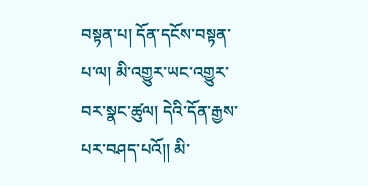བསྟན་པ། དོན་དངོས་བསྟན་པ་ལ། མི་འགྱུར་ཡང་འགྱུར་བར་སྣང་ཚུལ། དེའི་དོན་རྒྱས་པར་བཤད་པའོ།། མི་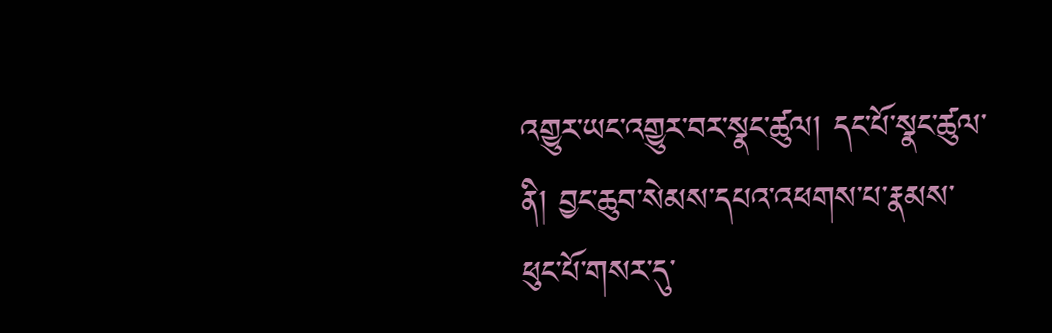འགྱུར་ཡང་འགྱུར་བར་སྣང་ཚུལ། དང་པོ་སྣང་ཚུལ་ནི། བྱང་ཆུབ་སེམས་དཔའ་འཕགས་པ་རྣམས་ཕུང་པོ་གསར་དུ་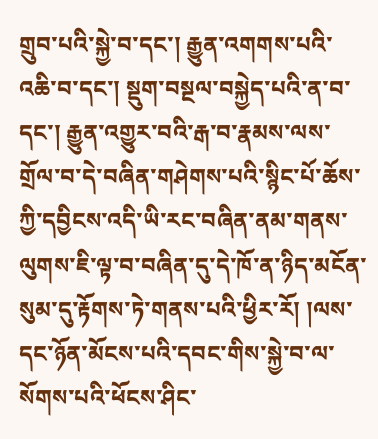གྲུབ་པའི་སྐྱེ་བ་དང་། རྒྱུན་འགགས་པའི་འཆི་བ་དང་། སྡུག་བསྔལ་བསྐྱེད་པའི་ན་བ་དང་། རྒྱུན་འགྱུར་བའི་རྒ་བ་རྣམས་ལས་གྲོལ་བ་དེ་བཞིན་གཤེགས་པའི་སྙིང་པོ་ཆོས་ཀྱི་དབྱིངས་འདི་ཡི་རང་བཞིན་ནམ་གནས་ལུགས་ཇི་ལྟ་བ་བཞིན་དུ་དེ་ཁོ་ན་ཉིད་མངོན་སུམ་དུ་རྟོགས་ཏེ་གནས་པའི་ཕྱིར་རོ། །ལས་དང་ཉོན་མོངས་པའི་དབང་གིས་སྐྱེ་བ་ལ་སོགས་པའི་ཕོངས་ཤིང་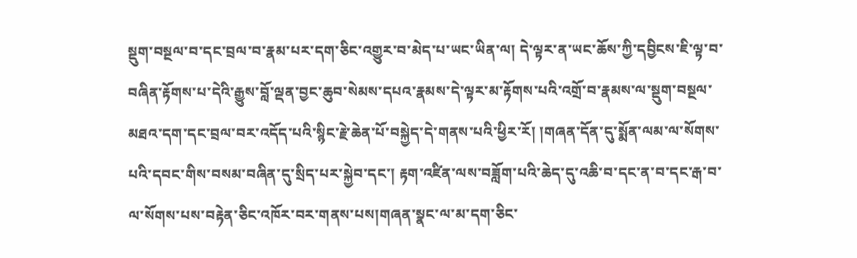སྡུག་བསྔལ་བ་དང་བྲལ་བ་རྣམ་པར་དག་ཅིང་འགྱུར་བ་མེད་པ་ཡང་ཡིན་ལ། དེ་ལྟར་ན་ཡང་ཆོས་ཀྱི་དབྱིངས་ཇི་ལྟ་བ་བཞིན་རྟོགས་པ་དེའི་རྒྱུས་བློ་ལྡན་བྱང་ཆུབ་སེམས་དཔའ་རྣམས་དེ་ལྟར་མ་རྟོགས་པའི་འགྲོ་བ་རྣམས་ལ་སྡུག་བསྔལ་མཐའ་དག་དང་བྲལ་བར་འདོད་པའི་སྙིང་རྗེ་ཆེན་པོ་བསྐྱེད་དེ་གནས་པའི་ཕྱིར་རོ། །གཞན་དོན་དུ་སྨོན་ལམ་ལ་སོགས་པའི་དབང་གིས་བསམ་བཞིན་དུ་སྲིད་པར་སྐྱེབ་དང་། རྟག་འཛིན་ལས་བཟློག་པའི་ཆེད་དུ་འཆི་བ་དང་ན་བ་དང་རྒ་བ་ལ་སོགས་པས་བརྟེན་ཅིང་འཁོར་བར་གནས་པས།གཞན་སྣང་ལ་མ་དག་ཅིང་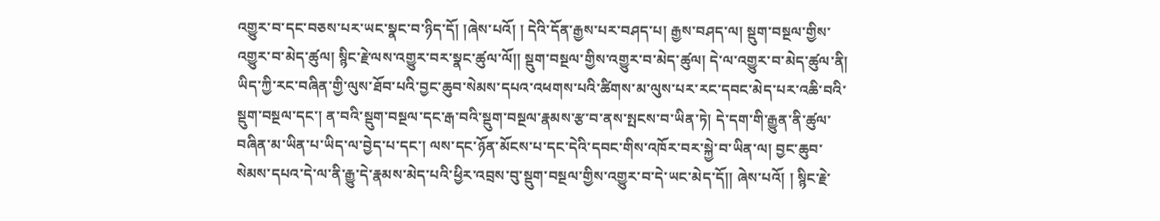འགྱུར་བ་དང་བཅས་པར་ཡང་སྣང་བ་ཉིད་དོ། །ཞེས་པའོ། ། དེའི་དོན་རྒྱས་པར་བཤད་པ། རྒྱས་བཤད་ལ། སྡུག་བསྔལ་གྱིས་འགྱུར་བ་མེད་ཚུལ། སྙིང་རྗེ་ལས་འགྱུར་བར་སྣང་ཚུལ་ལོ།། སྡུག་བསྔལ་གྱིས་འགྱུར་བ་མེད་ཚུལ། དེ་ལ་འགྱུར་བ་མེད་ཚུལ་ནི། ཡིད་ཀྱི་རང་བཞིན་གྱི་ལུས་ཐོབ་པའི་བྱང་ཆུབ་སེམས་དཔའ་འཕགས་པའི་ཚིགས་མ་ལུས་པར་རང་དབང་མེད་པར་འཆི་བའི་སྡུག་བསྔལ་དང་། ན་བའི་སྡུག་བསྔལ་དང་རྒ་བའི་སྡུག་བསྔལ་རྣམས་རྩ་བ་ནས་སྤངས་བ་ཡིན་ཏེ། དེ་དག་གི་རྒྱུན་ནི་ཚུལ་བཞིན་མ་ཡིན་པ་ཡིད་ལ་བྱེད་པ་དང་། ལས་དང་ཉོན་མོངས་པ་དང་དེའི་དབང་གིས་འཁོར་བར་སྐྱེ་བ་ཡིན་ལ། བྱང་ཆུབ་སེམས་དཔའ་དེ་ལ་ནི་རྒྱུ་དེ་རྣམས་མེད་པའི་ཕྱིར་འབྲས་བུ་སྡུག་བསྔལ་གྱིས་འགྱུར་བ་དེ་ཡང་མེད་དོ།། ཞེས་པའོ། ། སྙིང་རྗེ་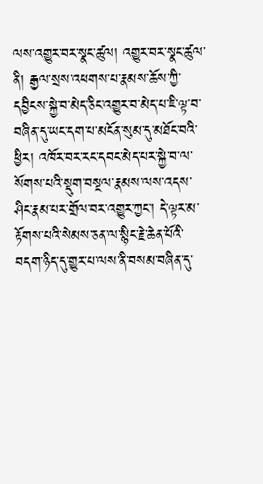ལས་འགྱུར་བར་སྣང་ཚུལ། འགྱུར་བར་སྣང་ཚུལ་ནི། རྒྱལ་སྲས་འཕགས་པ་རྣམས་ཆོས་ཀྱི་དབྱིངས་སྐྱེ་བ་མེད་ཅིང་འགྱུར་བ་མེད་པ་ཇི་ལྟ་བ་བཞིན་དུ་ཡང་དག་པ་མངོན་སུམ་དུ་མཐོང་བའི་ཕྱིར། འཁོར་བར་རང་དབང་མེད་པར་སྐྱེ་བ་ལ་སོགས་པའི་སྡུག་བསྔལ་རྣམས་ལས་འདས་ཤིང་རྣམ་པར་གྲོལ་བར་འགྱུར་ཀྱང་། དེ་ལྟར་མ་རྟོགས་པའི་སེམས་ཅན་ལ་སྙིང་རྗེ་ཆེན་པོའི་བདག་ཉིད་དུ་གྱུར་པ་ལས་ནི་བསམ་བཞིན་དུ་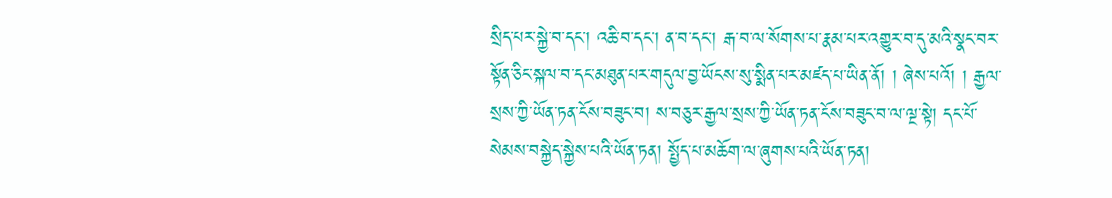སྲིད་པར་སྐྱེ་བ་དང་། འཆི་བ་དང་། ན་བ་དང་། རྒ་བ་ལ་སོགས་པ་རྣམ་པར་འགྱུར་བ་དུ་མའི་སྣང་བར་སྟོན་ཅིང་སྐལ་བ་དང་མཐུན་པར་གདུལ་བྱ་ཡོངས་སུ་སྨིན་པར་མཛད་པ་ཡིན་ནོ། ། ཞེས་པའོ། ། རྒྱལ་སྲས་ཀྱི་ཡོན་ཏན་ངོས་བཟུང་བ། ས་བཅུར་རྒྱལ་སྲས་ཀྱི་ཡོན་ཏན་ངོས་བཟུང་བ་ལ་ལྔ་སྟེ། དང་པོ་སེམས་བསྐྱེད་སྐྱེས་པའི་ཡོན་ཏན། སྤྱོད་པ་མཆོག་ལ་ཞུགས་པའི་ཡོན་ཏན།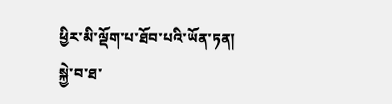ཕྱིར་མི་ལྡོག་པ་ཐོབ་པའི་ཡོན་ཏན། སྐྱེ་བ་ཐ་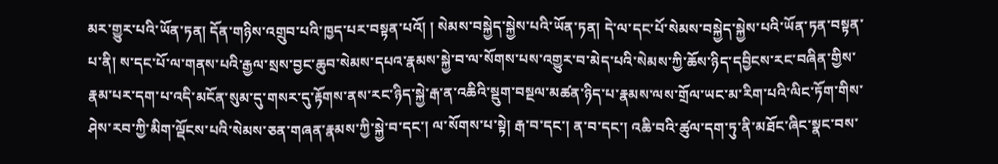མར་གྱུར་པའི་ཡོན་ཏན། དོན་གཉིས་འགྲུབ་པའི་ཁྱད་པར་བསྟན་པའོ། ། སེམས་བསྐྱེད་སྐྱེས་པའི་ཡོན་ཏན། དེ་ལ་དང་པོ་སེམས་བསྐྱེད་སྐྱེས་པའི་ཡོན་ཏན་བསྟན་པ་ནི། ས་དང་པོ་ལ་གནས་པའི་རྒྱལ་སྲས་བྱང་ཆུབ་སེམས་དཔའ་རྣམས་སྐྱེ་བ་ལ་སོགས་པས་འགྱུར་བ་མེད་པའི་སེམས་ཀྱི་ཆོས་ཉིད་དབྱིངས་རང་བཞིན་གྱིས་རྣམ་པར་དག་པ་འདི་མངོན་སུམ་དུ་གསར་དུ་རྟོགས་ནས་རང་ཉིད་སྐྱེ་རྒ་ན་འཆིའི་སྡུག་བསྔལ་མཚན་ཉིད་པ་རྣམས་ལས་གྲོལ་ཡང་མ་རིག་པའི་ལིང་ཏོག་གིས་ཤེས་རབ་ཀྱི་མིག་ལྡོངས་པའི་སེམས་ཅན་གཞན་རྣམས་ཀྱི་སྐྱེ་བ་དང་། ལ་སོགས་པ་སྟེ། རྒ་བ་དང་། ན་བ་དང་། འཆི་བའི་ཚུལ་དག་ཏུ་ནི་མཐོང་ཞིང་སྣང་བས་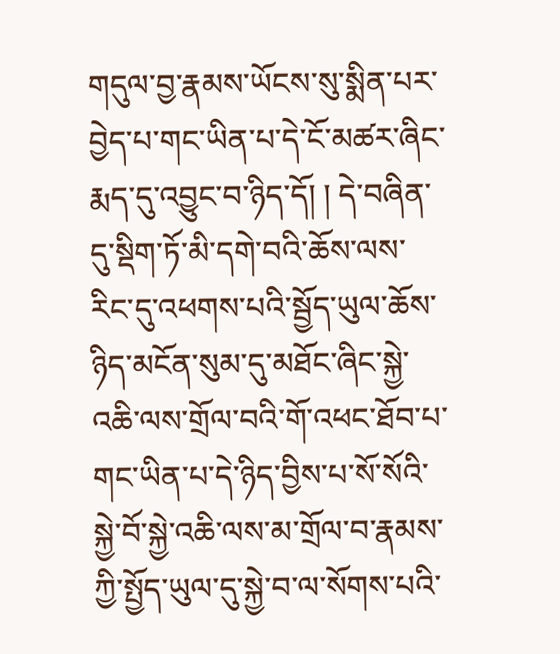གདུལ་བྱ་རྣམས་ཡོངས་སུ་སྨིན་པར་བྱེད་པ་གང་ཡིན་པ་དེ་ངོ་མཚར་ཞིང་རྨད་དུ་འབྱུང་བ་ཉིད་དོ། ། དེ་བཞིན་དུ་སྡིག་ཏོ་མི་དགེ་བའི་ཆོས་ལས་རིང་དུ་འཕགས་པའི་སྦྱོད་ཡུལ་ཆོས་ཉིད་མངོན་སུམ་དུ་མཐོང་ཞིང་སྐྱེ་འཆི་ལས་གྲོལ་བའི་གོ་འཕང་ཐོབ་པ་གང་ཡིན་པ་དེ་ཉིད་བྱིས་པ་སོ་སོའི་སྐྱེ་བོ་སྐྱེ་འཆི་ལས་མ་གྲོལ་བ་རྣམས་ཀྱི་སྤྱོད་ཡུལ་དུ་སྐྱེ་བ་ལ་སོགས་པའི་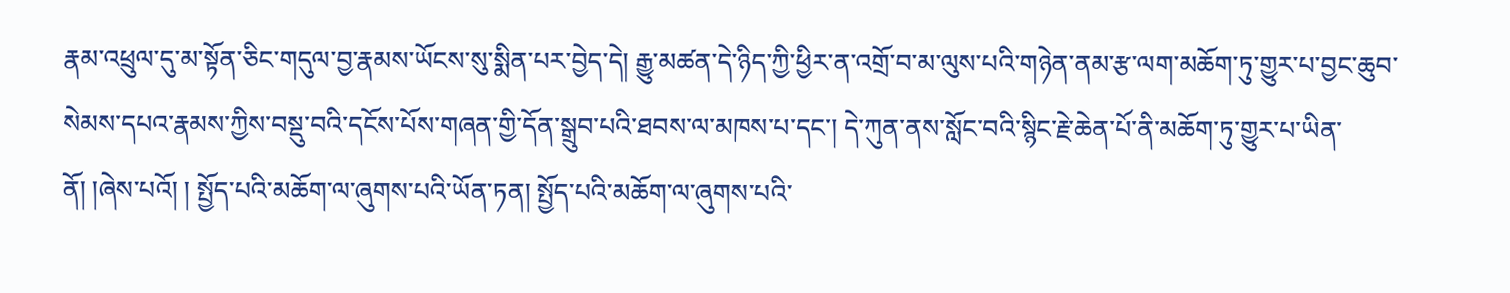རྣམ་འཕྲུལ་དུ་མ་སྟོན་ཅིང་གདུལ་བྱ་རྣམས་ཡོངས་སུ་སྨིན་པར་བྱེད་དེ། རྒྱུ་མཚན་དེ་ཉིད་ཀྱི་ཕྱིར་ན་འགྲོ་བ་མ་ལུས་པའི་གཉེན་ནམ་རྩ་ལག་མཆོག་ཏུ་གྱུར་པ་བྱང་ཆུབ་སེམས་དཔའ་རྣམས་ཀྱིས་བསྡུ་བའི་དངོས་པོས་གཞན་གྱི་དོན་སྒྲུབ་པའི་ཐབས་ལ་མཁས་པ་དང་། དེ་ཀུན་ནས་སློང་བའི་སྙིང་རྗེ་ཆེན་པོ་ནི་མཆོག་ཏུ་གྱུར་པ་ཡིན་ནོ། །ཞེས་པའོ། ། སྤྱོད་པའི་མཆོག་ལ་ཞུགས་པའི་ཡོན་ཏན། སྤྱོད་པའི་མཆོག་ལ་ཞུགས་པའི་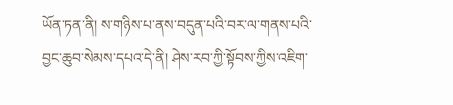ཡོན་ཏན་ནི། ས་གཉིས་པ་ནས་བདུན་པའི་བར་ལ་གནས་པའི་བྱང་ཆུབ་སེམས་དཔའ་དེ་ནི། ཤེས་རབ་ཀྱི་སྟོབས་ཀྱིས་འཇིག་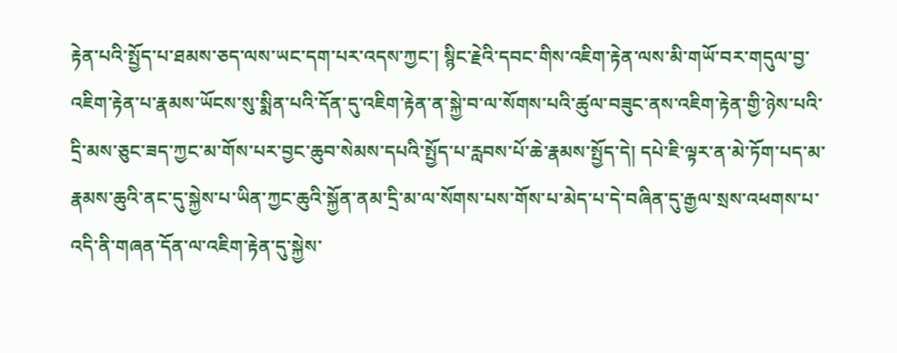རྟེན་པའི་སྤྱོད་པ་ཐམས་ཅད་ལས་ཡང་དག་པར་འདས་ཀྱང་། སྙིང་རྗེའི་དབང་གིས་འཇིག་རྟེན་ལས་མི་གཡོ་བར་གདུལ་བྱ་འཇིག་རྟེན་པ་རྣམས་ཡོངས་སུ་སྨིན་པའི་དོན་དུ་འཇིག་རྟེན་ན་སྐྱེ་བ་ལ་སོགས་པའི་ཚུལ་བཟུང་ནས་འཇིག་རྟེན་གྱི་ཉེས་པའི་དྲི་མས་ཅུང་ཟད་ཀྱང་མ་གོས་པར་བྱང་ཆུབ་སེམས་དཔའི་སྤྱོད་པ་རླབས་པོ་ཆེ་རྣམས་སྤྱོད་དེ། དཔེ་ཇི་ལྟར་ན་མེ་ཏོག་པད་མ་རྣམས་ཆུའི་ནང་དུ་སྐྱེས་པ་ཡིན་ཀྱང་ཆུའི་སྐྱོན་ནམ་དྲི་མ་ལ་སོགས་པས་གོས་པ་མེད་པ་དེ་བཞིན་དུ་རྒྱལ་སྲས་འཕགས་པ་འདི་ནི་གཞན་དོན་ལ་འཇིག་རྟེན་དུ་སྐྱེས་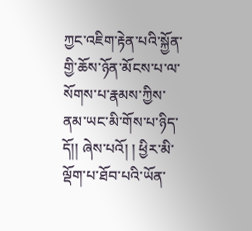ཀྱང་འཇིག་རྟེན་པའི་སྐྱོན་གྱི་ཆོས་ཉོན་མོངས་པ་ལ་སོགས་པ་རྣམས་ཀྱིས་ནམ་ཡང་མི་གོས་པ་ཉིད་དོ།། ཞེས་པའོ། ། ཕྱིར་མི་ལྡོག་པ་ཐོབ་པའི་ཡོན་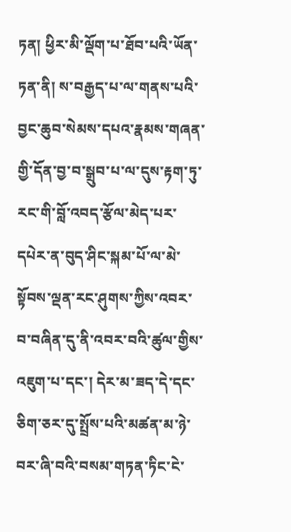ཏན། ཕྱིར་མི་ལྡོག་པ་ཐོབ་པའི་ཡོན་ཏན་ནི། ས་བརྒྱད་པ་ལ་གནས་པའི་བྱང་ཆུབ་སེམས་དཔའ་རྣམས་གཞན་གྱི་དོན་བྱ་བ་སྒྲུབ་པ་ལ་དུས་རྟག་ཏུ་རང་གི་བློ་འབད་རྩོལ་མེད་པར་དཔེར་ན་བུད་ཤིང་སྐམ་པོ་ལ་མེ་སྟོབས་ལྡན་རང་ཤུགས་ཀྱིས་འབར་བ་བཞིན་དུ་ནི་འབར་བའི་ཚུལ་གྱིས་འཇུག་པ་དང་། དེར་མ་ཟད་དེ་དང་ཅིག་ཅར་དུ་སྤྲོས་པའི་མཚན་མ་ཉེ་བར་ཞི་བའི་བསམ་གཏན་ཏིང་ངེ་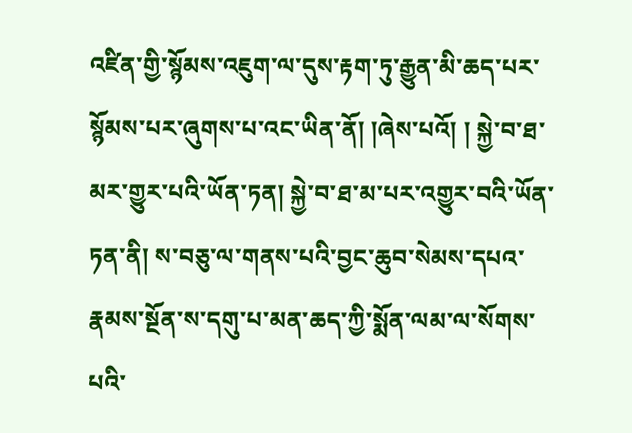འཛིན་གྱི་སྙོམས་འཇུག་ལ་དུས་རྟག་ཏུ་རྒྱུན་མི་ཆད་པར་སྙོམས་པར་ཞུགས་པ་འང་ཡིན་ནོ། །ཞེས་པའོ། ། སྐྱེ་བ་ཐ་མར་གྱུར་པའི་ཡོན་ཏན། སྐྱེ་བ་ཐ་མ་པར་འགྱུར་བའི་ཡོན་ཏན་ནི། ས་བཅུ་ལ་གནས་པའི་བྱང་ཆུབ་སེམས་དཔའ་རྣམས་སྔོན་ས་དགུ་པ་མན་ཆད་ཀྱི་སྨོན་ལམ་ལ་སོགས་པའི་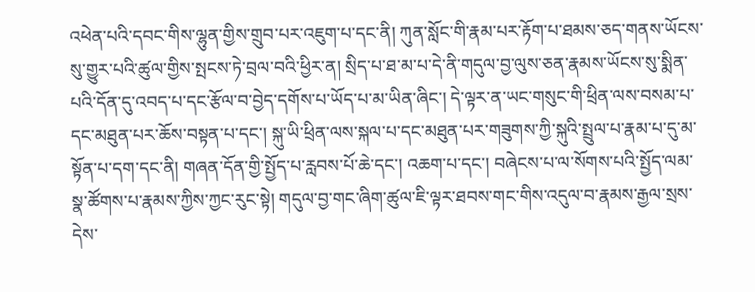འཕེན་པའི་དབང་གིས་ལྷུན་གྱིས་གྲུབ་པར་འཇུག་པ་དང་ནི། ཀུན་སློང་གི་རྣམ་པར་རྟོག་པ་ཐམས་ཅད་གནས་ཡོངས་སུ་གྱུར་པའི་ཚུལ་གྱིས་སྤངས་ཏེ་བྲལ་བའི་ཕྱིར་ན། སྲིད་པ་ཐ་མ་པ་དེ་ནི་གདུལ་བྱ་ལུས་ཅན་རྣམས་ཡོངས་སུ་སྨིན་པའི་དོན་དུ་འབད་པ་དང་རྩོལ་བ་བྱེད་དགོས་པ་ཡོད་པ་མ་ཡིན་ཞིང་། དེ་ལྟར་ན་ཡང་གསུང་གི་ཕྲིན་ལས་བསམ་པ་དང་མཐུན་པར་ཆོས་བསྟན་པ་དང་། སྐུ་ཡི་ཕྲིན་ལས་སྐལ་པ་དང་མཐུན་པར་གཟུགས་ཀྱི་སྐུའི་སྤྲུལ་པ་རྣམ་པ་དུ་མ་སྟོན་པ་དག་དང་ནི། གཞན་དོན་གྱི་སྤྱོད་པ་རླབས་པོ་ཆེ་དང་། འཆག་པ་དང་། བཞེངས་པ་ལ་སོགས་པའི་སྤྱོད་ལམ་སྣ་ཚོགས་པ་རྣམས་ཀྱིས་ཀྱང་རུང་སྟེ། གདུལ་བྱ་གང་ཞིག་ཚུལ་ཇི་ལྟར་ཐབས་གང་གིས་འདུལ་བ་རྣམས་རྒྱལ་སྲས་དེས་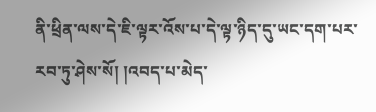ནི་ཕྲིན་ལས་དེ་ཇི་ལྟར་འོས་པ་དེ་ལྟ་ཉིད་དུ་ཡང་དག་པར་རབ་ཏུ་ཤེས་སོ། །འབད་པ་མེད་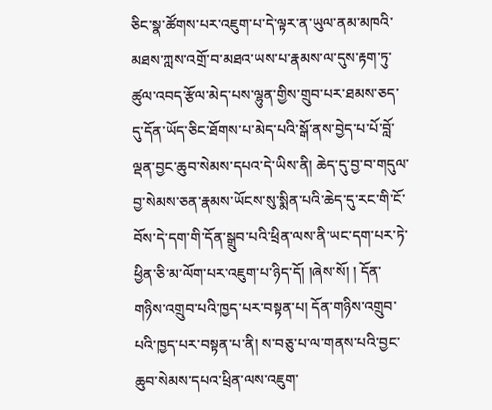ཅིང་སྣ་ཚོགས་པར་འཇུག་པ་དེ་ལྟར་ན་ཡུལ་ནམ་མཁའི་མཐས་ཀླས་འགྲོ་བ་མཐའ་ཡས་པ་རྣམས་ལ་དུས་རྟག་ཏུ་ཚུལ་འབད་རྩོལ་མེད་པས་ལྷུན་གྱིས་གྲུབ་པར་ཐམས་ཅད་དུ་དོན་ཡོད་ཅིང་ཐོགས་པ་མེད་པའི་སྒོ་ནས་བྱེད་པ་པོ་བློ་ལྡན་བྱང་ཆུབ་སེམས་དཔའ་དེ་ཡིས་ནི། ཆེད་དུ་བྱ་བ་གདུལ་བྱ་སེམས་ཅན་རྣམས་ཡོངས་སུ་སྨིན་པའི་ཆེད་དུ་རང་གི་ངོ་བོས་དེ་དག་གི་དོན་སྒྲུབ་པའི་ཕྲིན་ལས་ནི་ཡང་དག་པར་ཏེ་ཕྱིན་ཅི་མ་ལོག་པར་འཇུག་པ་ཉིད་དོ། །ཞེས་སོ། ། དོན་གཉིས་འགྲུབ་པའི་ཁྱད་པར་བསྟན་པ། དོན་གཉིས་འགྲུབ་པའི་ཁྱད་པར་བསྟན་པ་ནི། ས་བཅུ་པ་ལ་གནས་པའི་བྱང་ཆུབ་སེམས་དཔའ་ཕྲིན་ལས་འཇུག་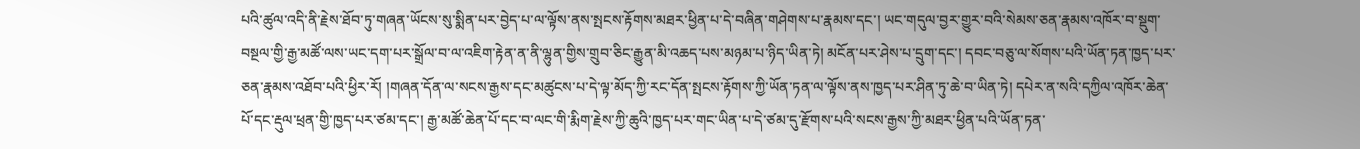པའི་ཚུལ་འདི་ནི་རྗེས་ཐོབ་ཏུ་གཞན་ཡོངས་སུ་སྨིན་པར་བྱེད་པ་ལ་ལྟོས་ནས་སྤངས་རྟོགས་མཐར་ཕྱིན་པ་དེ་བཞིན་གཤེགས་པ་རྣམས་དང་། ཡང་གདུལ་བྱར་གྱུར་བའི་སེམས་ཅན་རྣམས་འཁོར་བ་སྡུག་བསྔལ་གྱི་རྒྱ་མཚོ་ལས་ཡང་དག་པར་སྒྲོལ་བ་ལ་འཇིག་རྟེན་ན་ནི་ལྷུན་གྱིས་གྲུབ་ཅིང་རྒྱུན་མི་འཆད་པས་མཉམ་པ་ཉིད་ཡིན་ཏེ། མངོན་པར་ཤེས་པ་དྲུག་དང་། དབང་བཅུ་ལ་སོགས་པའི་ཡོན་ཏན་ཁྱད་པར་ཅན་རྣམས་འཐོབ་པའི་ཕྱིར་རོ། །གཞན་དོན་ལ་སངས་རྒྱས་དང་མཚུངས་པ་དེ་ལྟ་མོད་ཀྱི་རང་དོན་སྤངས་རྟོགས་ཀྱི་ཡོན་ཏན་ལ་ལྟོས་ནས་ཁྱད་པར་ཤིན་ཏུ་ཆེ་བ་ཡིན་ཏེ། དཔེར་ན་སའི་དཀྱིལ་འཁོར་ཆེན་པོ་དང་རྡུལ་ཕྲན་གྱི་ཁྱད་པར་ཙམ་དང་། རྒྱ་མཚོ་ཆེན་པོ་དང་བ་ལང་གི་རྨིག་རྗེས་ཀྱི་ཆུའི་ཁྱད་པར་གང་ཡིན་པ་དེ་ཙམ་དུ་རྫོགས་པའི་སངས་རྒྱས་ཀྱི་མཐར་ཕྱིན་པའི་ཡོན་ཏན་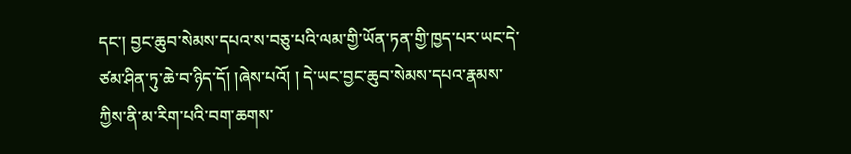དང་། བྱང་ཆུབ་སེམས་དཔའ་ས་བཅུ་པའི་ལམ་གྱི་ཡོན་ཏན་གྱི་ཁྱད་པར་ཡང་དེ་ཙམ་ཤིན་ཏུ་ཆེ་བ་ཉིད་དོ། །ཞེས་པའོ། ། དེ་ཡང་བྱང་ཆུབ་སེམས་དཔའ་རྣམས་ཀྱིས་ནི་མ་རིག་པའི་བག་ཆགས་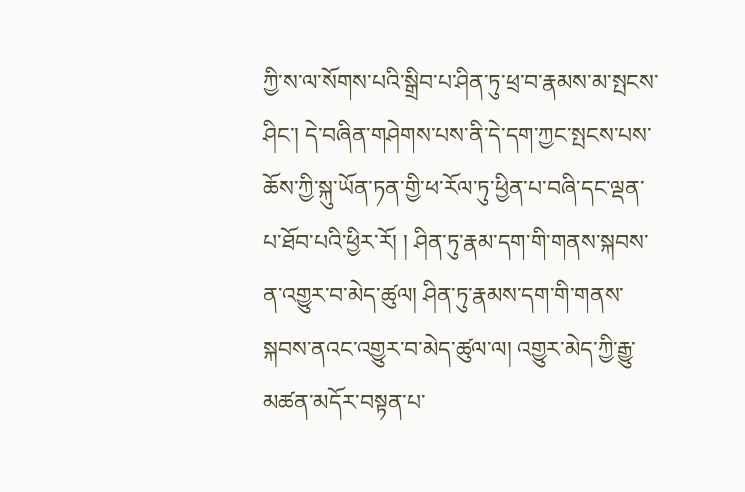ཀྱི་ས་ལ་སོགས་པའི་སྒྲིབ་པ་ཤིན་ཏུ་ཕྲ་བ་རྣམས་མ་སྤངས་ཤིང་། དེ་བཞིན་གཤེགས་པས་ནི་དེ་དག་ཀྱང་སྤངས་པས་ཆོས་ཀྱི་སྐུ་ཡོན་ཏན་གྱི་ཕ་རོལ་ཏུ་ཕྱིན་པ་བཞི་དང་ལྡན་པ་ཐོབ་པའི་ཕྱིར་རོ། ། ཤིན་ཏུ་རྣམ་དག་གི་གནས་སྐབས་ན་འགྱུར་བ་མེད་ཚུལ། ཤིན་ཏུ་རྣམས་དག་གི་གནས་སྐབས་ནའང་འགྱུར་བ་མེད་ཚུལ་ལ། འགྱུར་མེད་ཀྱི་རྒྱུ་མཚན་མདོར་བསྟན་པ་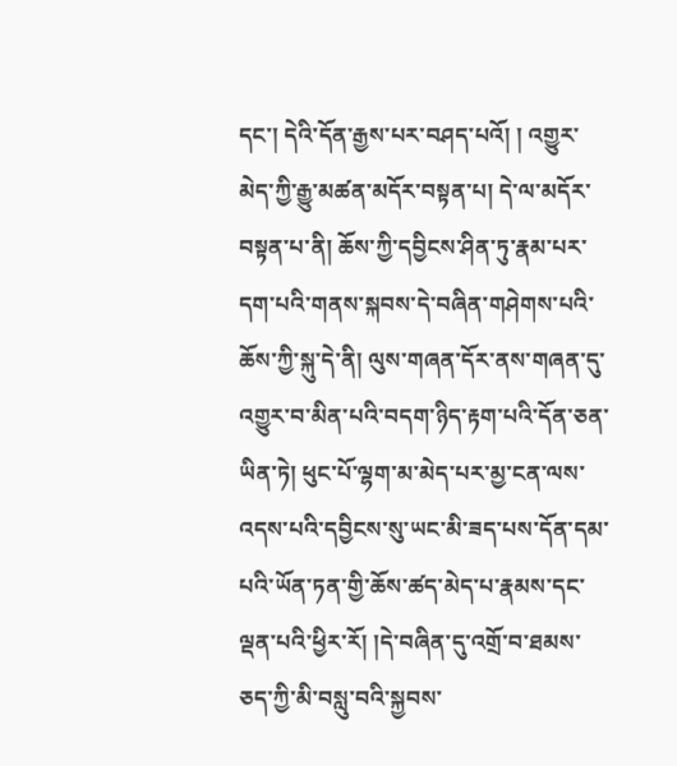དང་། དེའི་དོན་རྒྱས་པར་བཤད་པའོ། ། འགྱུར་མེད་ཀྱི་རྒྱུ་མཚན་མདོར་བསྟན་པ། དེ་ལ་མདོར་བསྟན་པ་ནི། ཆོས་ཀྱི་དབྱིངས་ཤིན་ཏུ་རྣམ་པར་དག་པའི་གནས་སྐབས་དེ་བཞིན་གཤེགས་པའི་ཆོས་ཀྱི་སྐུ་དེ་ནི། ལུས་གཞན་དོར་ནས་གཞན་དུ་འགྱུར་བ་མིན་པའི་བདག་ཉིད་རྟག་པའི་དོན་ཅན་ཡིན་ཏེ། ཕུང་པོ་ལྷག་མ་མེད་པར་མྱ་ངན་ལས་འདས་པའི་དབྱིངས་སུ་ཡང་མི་ཟད་པས་དོན་དམ་པའི་ཡོན་ཏན་གྱི་ཆོས་ཚད་མེད་པ་རྣམས་དང་ལྡན་པའི་ཕྱིར་རོ། །དེ་བཞིན་དུ་འགྲོ་བ་ཐམས་ཅད་ཀྱི་མི་བསླུ་བའི་སྐྱབས་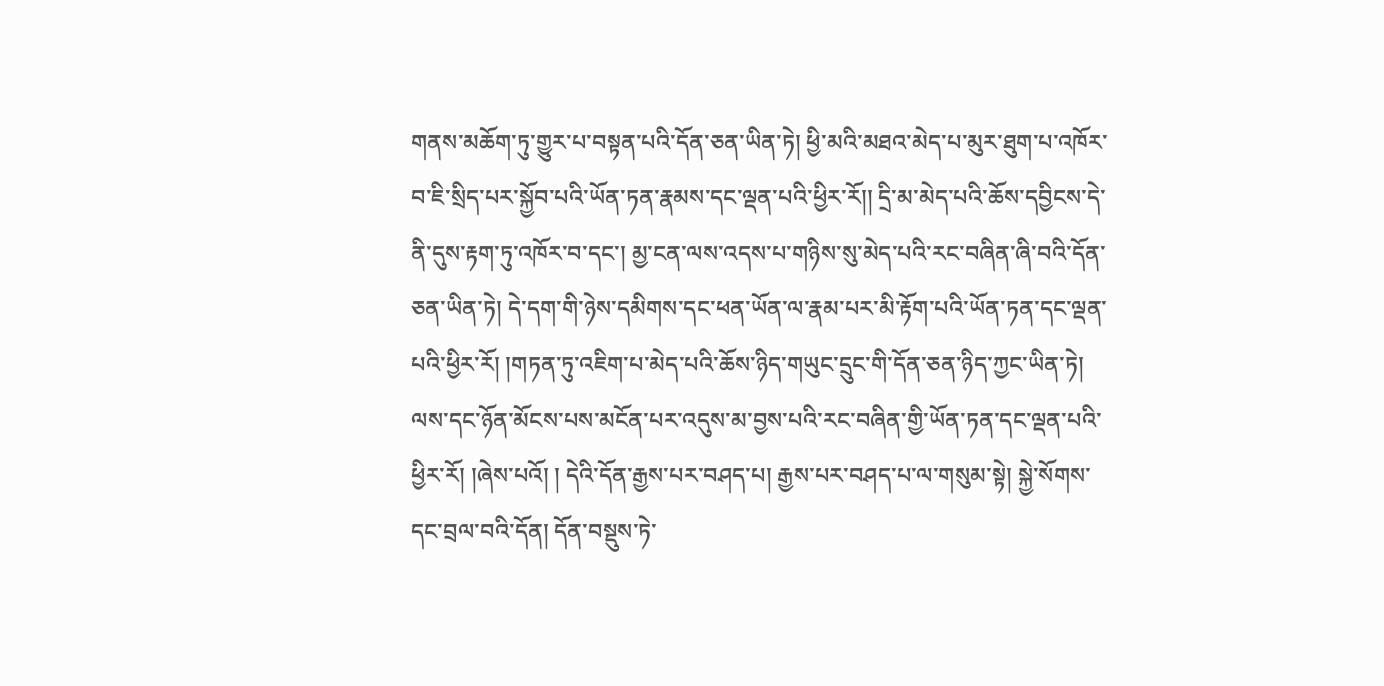གནས་མཆོག་ཏུ་གྱུར་པ་བསྟན་པའི་དོན་ཅན་ཡིན་ཏེ། ཕྱི་མའི་མཐའ་མེད་པ་མུར་ཐུག་པ་འཁོར་བ་ཇི་སྲིད་པར་སྐྱོབ་པའི་ཡོན་ཏན་རྣམས་དང་ལྡན་པའི་ཕྱིར་རོ།། དྲི་མ་མེད་པའི་ཆོས་དབྱིངས་དེ་ནི་དུས་རྟག་ཏུ་འཁོར་བ་དང་། མྱ་ངན་ལས་འདས་པ་གཉིས་སུ་མེད་པའི་རང་བཞིན་ཞི་བའི་དོན་ཅན་ཡིན་ཏེ། དེ་དག་གི་ཉེས་དམིགས་དང་ཕན་ཡོན་ལ་རྣམ་པར་མི་རྟོག་པའི་ཡོན་ཏན་དང་ལྡན་པའི་ཕྱིར་རོ། །གཏན་ཏུ་འཇིག་པ་མེད་པའི་ཆོས་ཉིད་གཡུང་དྲུང་གི་དོན་ཅན་ཉིད་ཀྱང་ཡིན་ཏེ། ལས་དང་ཉོན་མོངས་པས་མངོན་པར་འདུས་མ་བྱས་པའི་རང་བཞིན་གྱི་ཡོན་ཏན་དང་ལྡན་པའི་ཕྱིར་རོ། །ཞེས་པའོ། ། དེའི་དོན་རྒྱས་པར་བཤད་པ། རྒྱས་པར་བཤད་པ་ལ་གསུམ་སྟེ། སྐྱེ་སོགས་དང་བྲལ་བའི་དོན། དོན་བསྡུས་ཏེ་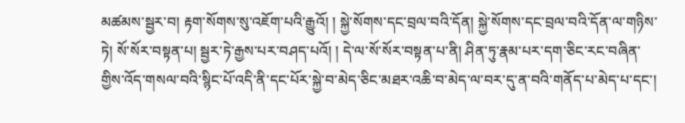མཚམས་སྦྱར་བ། རྟག་སོགས་སུ་འཇོག་པའི་རྒྱུའོ། ། སྐྱེ་སོགས་དང་བྲལ་བའི་དོན། སྐྱེ་སོགས་དང་བྲལ་བའི་དོན་ལ་གཉིས་ཏེ། སོ་སོར་བསྟན་པ། སྦྱར་ཏེ་རྒྱས་པར་བཤད་པའོ། ། དེ་ལ་སོ་སོར་བསྟན་པ་ནི། ཤིན་ཏུ་རྣམ་པར་དག་ཅིང་རང་བཞིན་གྱིས་འོད་གསལ་བའི་སྙིང་པོ་འདི་ནི་དང་པོར་སྐྱེ་བ་མེད་ཅིང་མཐར་འཆི་བ་མེད་ལ་བར་དུ་ན་བའི་གནོད་པ་མེད་པ་དང་།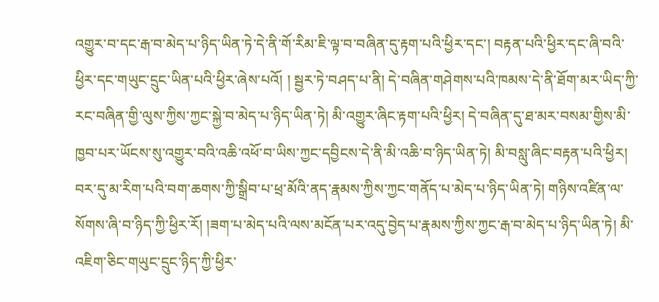འགྱུར་བ་དང་རྒ་བ་མེད་པ་ཉིད་ཡིན་ཏེ་དེ་ནི་གོ་རིམ་ཇི་ལྟ་བ་བཞིན་དུ་རྟག་པའི་ཕྱིར་དང་། བརྟན་པའི་ཕྱིར་དང་ཞི་བའི་ཕྱིར་དང་གཡུང་དྲུང་ཡིན་པའི་ཕྱིར་ཞེས་པའོ། ། སྦྱར་ཏེ་བཤད་པ་ནི། དེ་བཞིན་གཤེགས་པའི་ཁམས་དེ་ནི་ཐོག་མར་ཡིད་ཀྱི་རང་བཞིན་གྱི་ལུས་ཀྱིས་ཀྱང་སྐྱེ་བ་མེད་པ་ཉིད་ཡིན་ཏེ། མི་འགྱུར་ཞིང་རྟག་པའི་ཕྱིར། དེ་བཞིན་དུ་ཐ་མར་བསམ་གྱིས་མི་ཁྱབ་པར་ཡོངས་སུ་འགྱུར་བའི་འཆི་འཕོ་བ་ཡིས་ཀྱང་དབྱིངས་དེ་ནི་མི་འཆི་བ་ཉིད་ཡིན་ཏེ། མི་བསླུ་ཞིང་བརྟན་པའི་ཕྱིར། བར་དུ་མ་རིག་པའི་བག་ཆགས་ཀྱི་སྒྲིབ་པ་ཕྲ་མོའི་ནད་རྣམས་ཀྱིས་ཀྱང་གནོད་པ་མེད་པ་ཉིད་ཡིན་ཏེ། གཉིས་འཛིན་ལ་སོགས་ཞི་བ་ཉིད་ཀྱི་ཕྱིར་རོ། །ཟག་པ་མེད་པའི་ལས་མངོན་པར་འདུ་བྱེད་པ་རྣམས་ཀྱིས་ཀྱང་རྒ་བ་མེད་པ་ཉིད་ཡིན་ཏེ། མི་འཇིག་ཅིང་གཡུང་དྲུང་ཉིད་ཀྱི་ཕྱིར་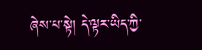ཞེས་པ་སྟེ། དེ་ལྟར་ཡིད་ཀྱི་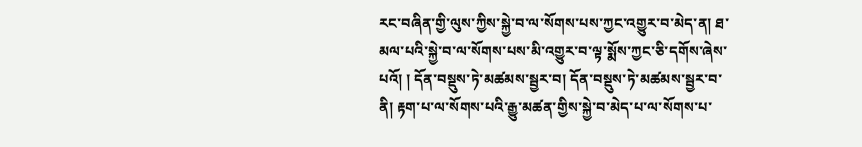རང་བཞིན་གྱི་ལུས་ཀྱིས་སྐྱེ་བ་ལ་སོགས་པས་ཀྱང་འགྱུར་བ་མེད་ན། ཐ་མལ་པའི་སྐྱེ་བ་ལ་སོགས་པས་མི་འགྱུར་བ་ལྟ་སྨོས་ཀྱང་ཅི་དགོས་ཞེས་པའོ། ། དོན་བསྡུས་ཏེ་མཚམས་སྦྱར་བ། དོན་བསྡུས་ཏེ་མཚམས་སྦྱར་བ་ནི། རྟག་པ་ལ་སོགས་པའི་རྒྱུ་མཚན་གྱིས་སྐྱེ་བ་མེད་པ་ལ་སོགས་པ་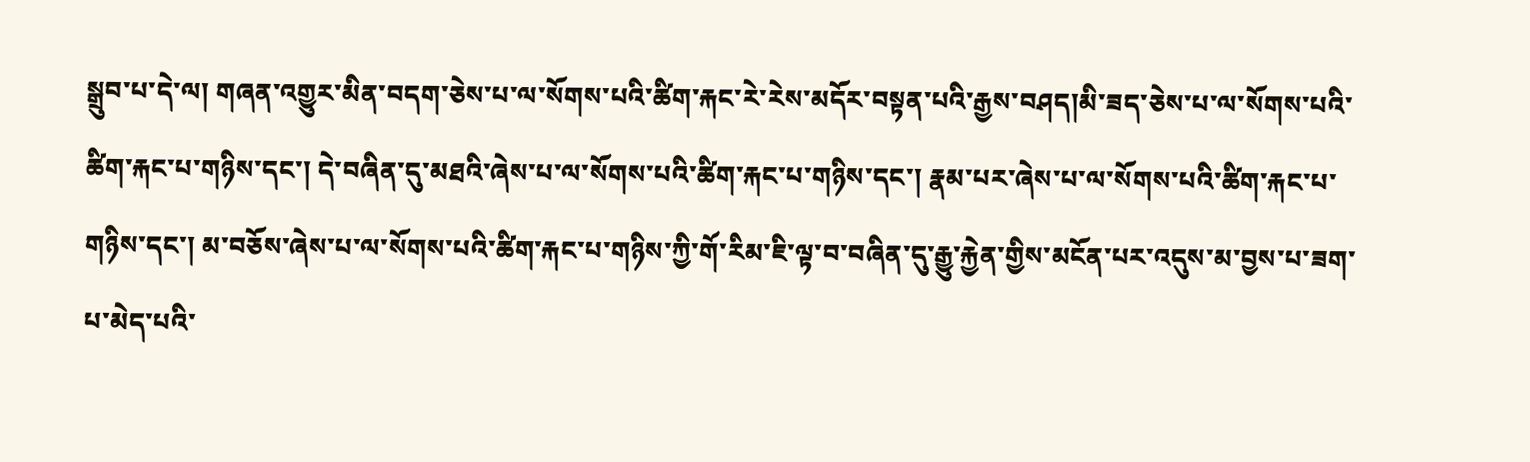སྒྲུབ་པ་དེ་ལ། གཞན་འགྱུར་མིན་བདག་ཅེས་པ་ལ་སོགས་པའི་ཚིག་རྐང་རེ་རེས་མདོར་བསྟན་པའི་རྒྱས་བཤད།མི་ཟད་ཅེས་པ་ལ་སོགས་པའི་ཚིག་རྐང་པ་གཉིས་དང་། དེ་བཞིན་དུ་མཐའི་ཞེས་པ་ལ་སོགས་པའི་ཚིག་རྐང་པ་གཉིས་དང་། རྣམ་པར་ཞེས་པ་ལ་སོགས་པའི་ཚིག་རྐང་པ་གཉིས་དང་། མ་བཅོས་ཞེས་པ་ལ་སོགས་པའི་ཚིག་རྐང་པ་གཉིས་ཀྱི་གོ་རིམ་ཇི་ལྟ་བ་བཞིན་དུ་རྒྱུ་རྐྱེན་གྱིས་མངོན་པར་འདུས་མ་བྱས་པ་ཟག་པ་མེད་པའི་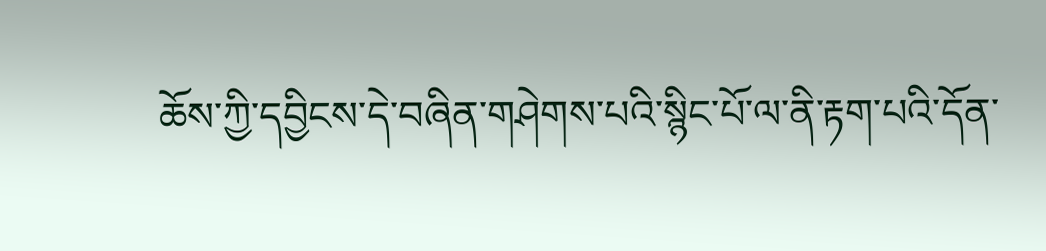ཆོས་ཀྱི་དབྱིངས་དེ་བཞིན་གཤེགས་པའི་སྙིང་པོ་ལ་ནི་རྟག་པའི་དོན་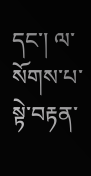དང་། ལ་སོགས་པ་སྟེ་བརྟན་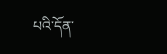པའི་དོན་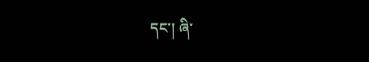དང་། ཞི་